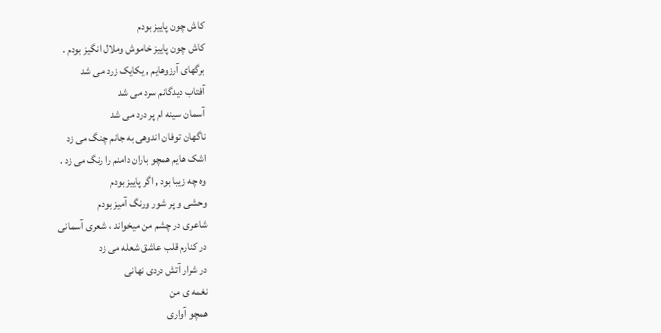کاش چون پاییز بودم
کاش چون پاییز خاموش وملال انگیز بودم .
برگهای آرزوهایم , یکایک زرد می شد
آفتاب دیدگانم سرد می شد
آسمان سینه ام پر درد می شد
ناگهان توفان اندوهی به جانم چنگ می زد
اشک هایم همچو باران دامنم را رنگ می زد .
وه چه زیبا بود , اگر پاییز بودم
وحشی و پر شور ورنگ آمیز بودم
شاعری در چشم من میخواند ، شعری آسمانی
در کنارم قلب عاشق شعله می زد
در شرار آتش دردی نهانی
نغمه ی من
همچو آواری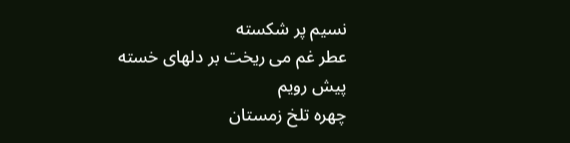نسیم پر شکسته
عطر غم می ریخت بر دلهای خسته
پیش رویم
چهره تلخ زمستان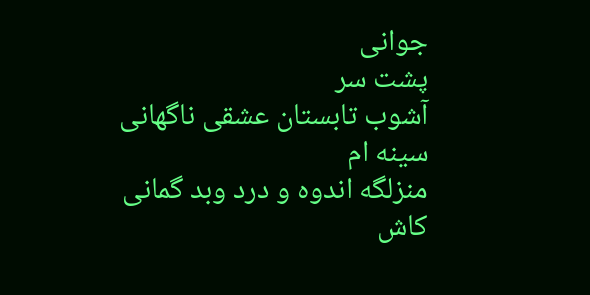جوانی
پشت سر
آشوب تابستان عشقی ناگهانی
سینه ام
منزلگه اندوه و درد وبد گمانی
کاش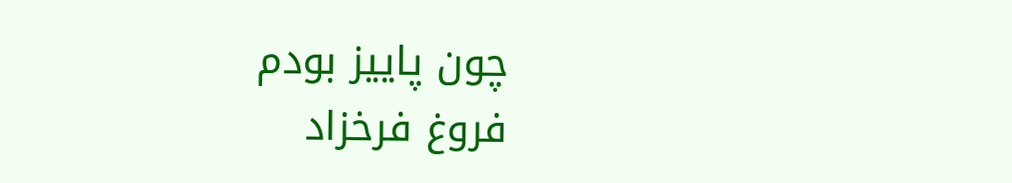چون پاییز بودم
فروغ فرخزاد